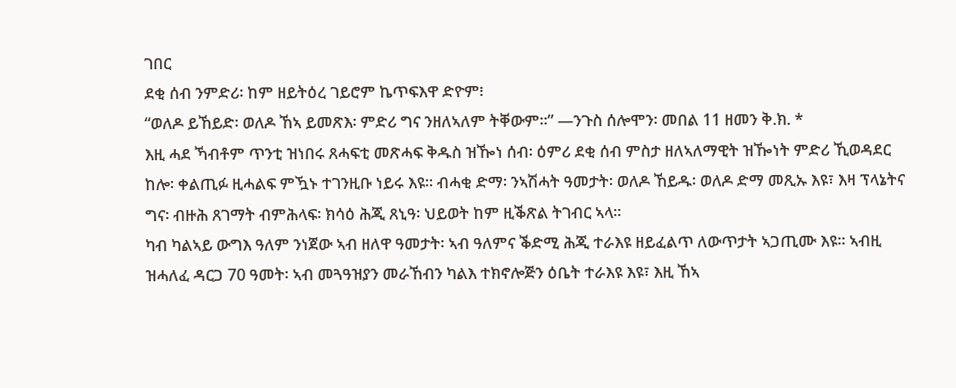ገበር
ደቂ ሰብ ንምድሪ፡ ከም ዘይትዕረ ገይሮም ኬጥፍእዋ ድዮም፧
“ወለዶ ይኸይድ፡ ወለዶ ኸኣ ይመጽእ፡ ምድሪ ግና ንዘለኣለም ትቐውም።” —ንጉስ ሰሎሞን፡ መበል 11 ዘመን ቅ.ክ. *
እዚ ሓደ ኻብቶም ጥንቲ ዝነበሩ ጸሓፍቲ መጽሓፍ ቅዱስ ዝዀነ ሰብ፡ ዕምሪ ደቂ ሰብ ምስታ ዘለኣለማዊት ዝዀነት ምድሪ ኺወዳደር ከሎ፡ ቀልጢፉ ዚሓልፍ ምዃኑ ተገንዚቡ ነይሩ እዩ። ብሓቂ ድማ፡ ንኣሽሓት ዓመታት፡ ወለዶ ኸይዱ፡ ወለዶ ድማ መጺኡ እዩ፣ እዛ ፕላኔትና ግና፡ ብዙሕ ጸገማት ብምሕላፍ፡ ክሳዕ ሕጂ ጸኒዓ፡ ህይወት ከም ዚቕጽል ትገብር ኣላ።
ካብ ካልኣይ ውግእ ዓለም ንነጀው ኣብ ዘለዋ ዓመታት፡ ኣብ ዓለምና ቕድሚ ሕጂ ተራእዩ ዘይፈልጥ ለውጥታት ኣጋጢሙ እዩ። ኣብዚ ዝሓለፈ ዳርጋ 70 ዓመት፡ ኣብ መጓዓዝያን መራኸብን ካልእ ተክኖሎጅን ዕቤት ተራእዩ እዩ፣ እዚ ኸኣ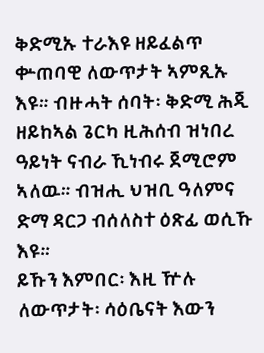ቅድሚኡ ተራእዩ ዘይፈልጥ ቍጠባዊ ለውጥታት ኣምጺኡ እዩ። ብዙሓት ሰባት፡ ቅድሚ ሕጂ ዘይከኣል ጌርካ ዚሕሰብ ዝነበረ ዓይነት ናብራ ኺነብሩ ጀሚሮም ኣለዉ። ብዝሒ ህዝቢ ዓለምና ድማ ዳርጋ ብሰለስተ ዕጽፊ ወሲኹ እዩ።
ይኹን እምበር፡ እዚ ዅሉ ለውጥታት፡ ሳዕቤናት እውን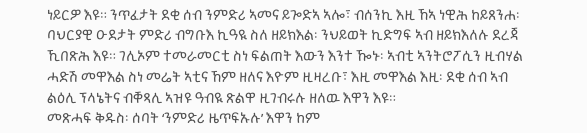ነይርዎ እዩ። ንጥፈታት ደቂ ሰብ ንምድሪ ኣመና ይጐድኣ ኣሎ፣ ብሰንኪ እዚ ኸኣ ነዊሕ ከይጸንሐ፡ ባህርያዊ ዑደታት ምድሪ ብግቡእ ኪዓዪ ስለ ዘይክእል፡ ንህይወት ኪድግፍ ኣብ ዘይክእለሉ ደረጃ ኺበጽሕ እዩ። ገሊኦም ተመራመርቲ ስነ ፍልጠት እውን እንተ ዀኑ፡ ኣብቲ ኣንትሮፖሲን ዚብሃል ሓድሽ መዋእል ስነ መሬት ኣቲና ኸም ዘለና እዮም ዚዛረቡ፣ እዚ መዋእል እዚ፡ ደቂ ሰብ ኣብ ልዕሊ ፕላኔትና ብቐጻሊ ኣዝዩ ዓብዪ ጽልዋ ዚገብሩሉ ዘለዉ እዋን እዩ።
መጽሓፍ ቅዱስ፡ ሰባት ‘ንምድሪ ዜጥፍኡሉ’ እዋን ከም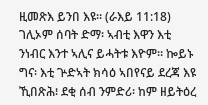ዚመጽእ ይንበ እዩ። (ራእይ 11:18) ገሊኦም ሰባት ድማ፡ ኣብቲ እዋን እቲ ንነብር እንተ ኣሊና ይሓትቱ እዮም። ኰይኑ ግና፡ እቲ ጕድኣት ክሳዕ ኣበየናይ ደረጃ እዩ ኺበጽሕ፧ ደቂ ሰብ ንምድሪ፡ ከም ዘይትዕረ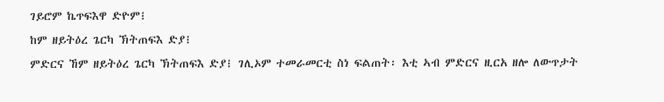ገይሮም ኬጥፍእዋ ድዮም፧
ከም ዘይትዕረ ጌርካ ኽትጠፍእ ድያ፧
ምድርና ኸም ዘይትዕረ ጌርካ ኽትጠፍእ ድያ፧ ገሊኦም ተመራመርቲ ስነ ፍልጠት፡ እቲ ኣብ ምድርና ዚርአ ዘሎ ለውጥታት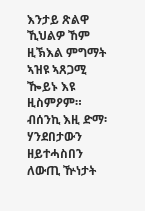እንታይ ጽልዋ ኺህልዎ ኸም ዚኽእል ምግማት ኣዝዩ ኣጸጋሚ ዀይኑ እዩ ዚስምዖም። ብሰንኪ እዚ ድማ፡ ሃንደበታውን ዘይተሓስበን ለውጢ ዅነታት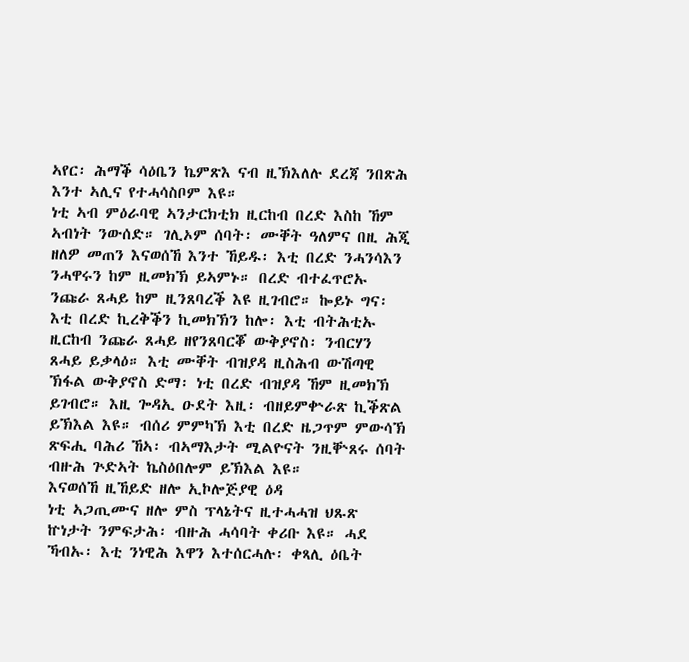ኣየር፡ ሕማቕ ሳዕቤን ኬምጽእ ናብ ዚኽእለሉ ደረጃ ንበጽሕ እንተ ኣሊና የተሓሳስቦም እዩ።
ነቲ ኣብ ምዕራባዊ ኣንታርክቲክ ዚርከብ በረድ እስከ ኸም ኣብነት ንውሰድ። ገሊኦም ሰባት፡ ሙቐት ዓለምና በዚ ሕጂ ዘለዎ መጠን እናወሰኸ እንተ ኸይዱ፡ እቲ በረድ ንሓንሳእን ንሓዋሩን ከም ዚመክኽ ይኣምኑ። በረድ ብተፈጥሮኡ ንጩራ ጸሓይ ከም ዚንጸባረቕ እዩ ዚገብሮ። ኰይኑ ግና፡ እቲ በረድ ኪረቅቕን ኪመክኽን ከሎ፡ እቲ ብትሕቲኡ ዚርከብ ንጩራ ጸሓይ ዘየንጸባርቖ ውቅያኖስ፡ ንብርሃን ጸሓይ ይቃላዕ። እቲ ሙቐት ብዝያዳ ዚስሕብ ውሽጣዊ ኽፋል ውቅያኖስ ድማ፡ ነቲ በረድ ብዝያዳ ኸም ዚመክኽ ይገብሮ። እዚ ጐዳኢ ዑደት እዚ፡ ብዘይምቍራጽ ኪቕጽል ይኽእል እዩ። ብሰሪ ምምካኽ እቲ በረድ ዜጋጥም ምውሳኽ ጽፍሒ ባሕሪ ኸኣ፡ ብኣማእታት ሚልዮናት ንዚቝጸሩ ሰባት ብዙሕ ጕድኣት ኬስዕበሎም ይኽእል እዩ።
እናወሰኸ ዚኸይድ ዘሎ ኢኮሎጅያዊ ዕዳ
ነቲ ኣጋጢሙና ዘሎ ምስ ፕላኔትና ዚተሓሓዝ ህጹጽ ኵነታት ንምፍታሕ፡ ብዙሕ ሓሳባት ቀሪቡ እዩ። ሓደ ኻብኡ፡ እቲ ንነዊሕ እዋን እተሰርሓሉ፡ ቀጻሊ ዕቤት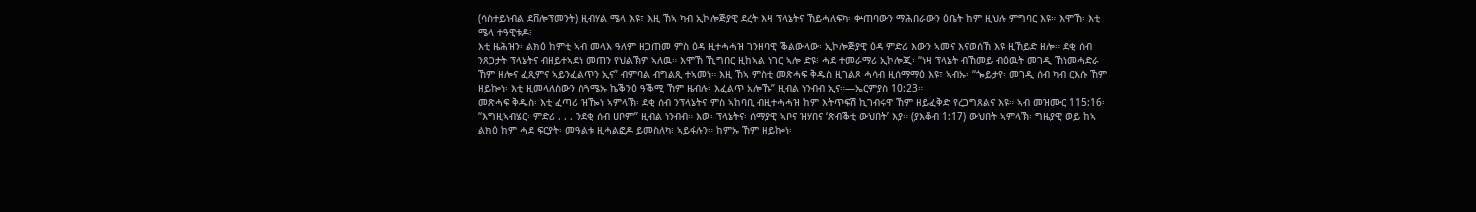(ሳስተይነብል ደቨሎፕመንት) ዚብሃል ሜላ እዩ፣ እዚ ኸኣ ካብ ኢኮሎጅያዊ ደረት እዛ ፕላኔትና ኸይሓለፍካ፡ ቍጠባውን ማሕበራውን ዕቤት ከም ዚህሉ ምግባር እዩ። እሞኸ፡ እቲ ሜላ ተዓዊቱዶ፧
እቲ ዜሕዝን፡ ልክዕ ከምቲ ኣብ መላእ ዓለም ዘጋጠመ ምስ ዕዳ ዚተሓሓዝ ገንዘባዊ ቕልውላው፡ ኢኮሎጅያዊ ዕዳ ምድሪ እውን ኣመና እናወሰኸ እዩ ዚኸይድ ዘሎ። ደቂ ሰብ ንጸጋታት ፕላኔትና ብዘይተኣደነ መጠን የህልኽዎ ኣለዉ። እሞኸ ኺግበር ዚከኣል ነገር ኣሎ ድዩ፧ ሓደ ተመራማሪ ኢኮሎጂ፡ “ነዛ ፕላኔት ብኸመይ ብዕዉት መገዲ ኸነመሓድራ ኸም ዘሎና ፈጺምና ኣይንፈልጥን ኢና” ብምባል ብግልጺ ተኣመነ። እዚ ኸኣ ምስቲ መጽሓፍ ቅዱስ ዚገልጾ ሓሳብ ዚሰማማዕ እዩ፣ ኣብኡ፡ “ጐይታየ፡ መገዲ ሰብ ካብ ርእሱ ኸም ዘይኰነ፡ እቲ ዚመላለስውን ስጓሜኡ ኬቕንዕ ዓቕሚ ኸም ዜብሉ፡ እፈልጥ አሎኹ” ዚብል ነንብብ ኢና።—ኤርምያስ 10:23።
መጽሓፍ ቅዱስ፡ እቲ ፈጣሪ ዝዀነ ኣምላኽ፡ ደቂ ሰብ ንፕላኔትና ምስ ኣከባቢ ብዚተሓሓዝ ከም እትጥፍሽ ኪገብሩዋ ኸም ዘይፈቅድ የረጋግጸልና እዩ። ኣብ መዝሙር 115:16፡ “እግዚኣብሄር፡ ምድሪ . . . ንደቂ ሰብ ሀቦም” ዚብል ነንብብ። እወ፡ ፕላኔትና፡ ሰማያዊ ኣቦና ዝሃበና ‘ጽብቕቲ ውህበት’ እያ። (ያእቆብ 1:17) ውህበት ኣምላኽ፡ ግዜያዊ ወይ ከኣ ልክዕ ከም ሓደ ፍርያት፡ መዓልቱ ዚሓልፎዶ ይመስለካ፧ ኣይፋሉን። ከምኡ ኸም ዘይኰነ፡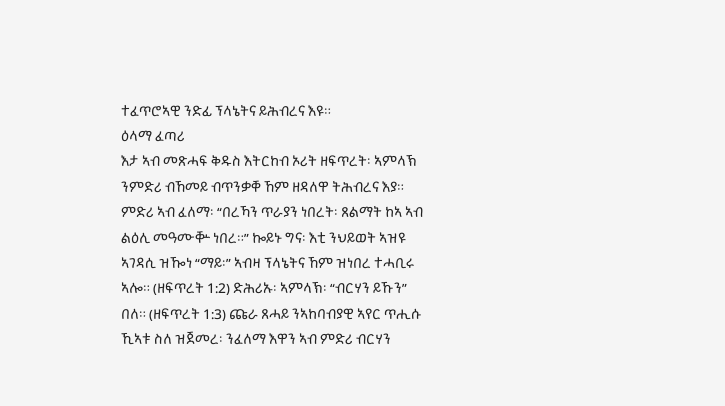ተፈጥሮኣዊ ንድፊ ፕላኔትና ይሕብረና እዩ።
ዕላማ ፈጣሪ
እታ ኣብ መጽሓፍ ቅዱስ እትርከብ ኦሪት ዘፍጥረት፡ ኣምላኽ ንምድሪ ብኸመይ ብጥንቃቐ ኸም ዘዳለዋ ትሕብረና እያ። ምድሪ ኣብ ፈለማ፡ “በረኻን ጥራያን ነበረት፡ ጸልማት ከኣ ኣብ ልዕሊ መዓሙቝ ነበረ።” ኰይኑ ግና፡ እቲ ንህይወት ኣዝዩ ኣገዳሲ ዝዀነ “ማይ፡” ኣብዛ ፕላኔትና ኸም ዝነበረ ተሓቢሩ ኣሎ። (ዘፍጥረት 1:2) ድሕሪኡ፡ ኣምላኽ፡ “ብርሃን ይኹን” በለ። (ዘፍጥረት 1:3) ጩራ ጸሓይ ንኣከባብያዊ ኣየር ጥሒሱ ኺኣቱ ስለ ዝጀመረ፡ ንፈለማ እዋን ኣብ ምድሪ ብርሃን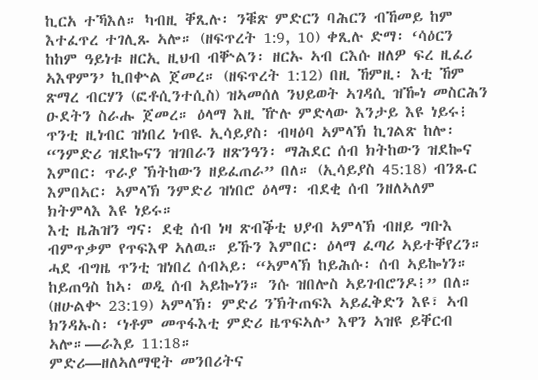ኪርአ ተኻእለ። ካብዚ ቐጺሉ፡ ንቑጽ ምድርን ባሕርን ብኸመይ ከም እተፈጥረ ተገሊጹ ኣሎ። (ዘፍጥረት 1:9, 10) ቀጺሉ ድማ፡ ‘ሳዕርን ከከም ዓይነቱ ዘርኢ ዚህብ ብቝልን፡ ዘርኡ ኣብ ርእሱ ዘለዎ ፍረ ዚፈሪ ኣእዋምን’ ኪበቍል ጀመረ። (ዘፍጥረት 1:12) በዚ ኸምዚ፡ እቲ ኸም ጽማረ ብርሃን (ፎቶሲንተሲስ) ዝኣመሰለ ንህይወት ኣገዳሲ ዝዀነ መስርሕን ዑደትን ስራሑ ጀመረ። ዕላማ እዚ ዅሉ ምድላው እንታይ እዩ ነይሩ፧
ጥንቲ ዚነብር ዝነበረ ነብዪ ኢሳይያስ፡ ብዛዕባ ኣምላኽ ኪገልጽ ከሎ፡ “ንምድሪ ዝደኰናን ዝገበራን ዘጽንዓን፡ ማሕደር ሰብ ክትከውን ዝደኰና እምበር፡ ጥራያ ኽትከውን ዘይፈጠራ” በለ። (ኢሳይያስ 45:18) ብንጹር እምበኣር፡ ኣምላኽ ንምድሪ ዝነበሮ ዕላማ፡ ብደቂ ሰብ ንዘለኣለም ክትምላእ እዩ ነይሩ።
እቲ ዜሕዝን ግና፡ ደቂ ሰብ ነዛ ጽብቕቲ ህያብ ኣምላኽ ብዘይ ግቡእ ብምጥቃም የጥፍእዋ ኣለዉ። ይኹን እምበር፡ ዕላማ ፈጣሪ ኣይተቐየረን። ሓደ ብግዜ ጥንቲ ዝነበረ ሰብኣይ፡ “ኣምላኽ ከይሕሱ፡ ሰብ ኣይኰነን። ከይጠዓስ ከኣ፡ ወዲ ሰብ ኣይኰነን። ንሱ ዝበሎስ ኣይገብሮንዶ፧” በለ። (ዘሁልቍ 23:19) ኣምላኽ፡ ምድሪ ንኽትጠፍእ ኣይፈቅድን እዩ፣ ኣብ ክንዳኡስ፡ ‘ነቶም መጥፋእቲ ምድሪ ዜጥፍኣሉ’ እዋን ኣዝዩ ይቐርብ ኣሎ።—ራእይ 11:18።
ምድሪ—ዘለኣለማዊት መንበሪትና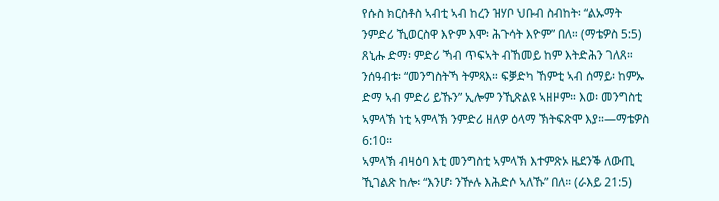የሱስ ክርስቶስ ኣብቲ ኣብ ከረን ዝሃቦ ህቡብ ስብከት፡ “ልኡማት ንምድሪ ኺወርስዋ እዮም እሞ፡ ሕጉሳት እዮም” በለ። (ማቴዎስ 5:5) ጸኒሑ ድማ፡ ምድሪ ኻብ ጥፍኣት ብኸመይ ከም እትድሕን ገለጸ። ንሰዓብቱ፡ “መንግስትኻ ትምጻእ። ፍቓድካ ኸምቲ ኣብ ሰማይ፡ ከምኡ ድማ ኣብ ምድሪ ይኹን” ኢሎም ንኺጽልዩ ኣዘዞም። እወ፡ መንግስቲ ኣምላኽ ነቲ ኣምላኽ ንምድሪ ዘለዎ ዕላማ ኽትፍጽሞ እያ።—ማቴዎስ 6:10።
ኣምላኽ ብዛዕባ እቲ መንግስቲ ኣምላኽ እተምጽኦ ዜደንቕ ለውጢ ኺገልጽ ከሎ፡ “እንሆ፡ ንዅሉ እሕድሶ ኣለኹ” በለ። (ራእይ 21:5)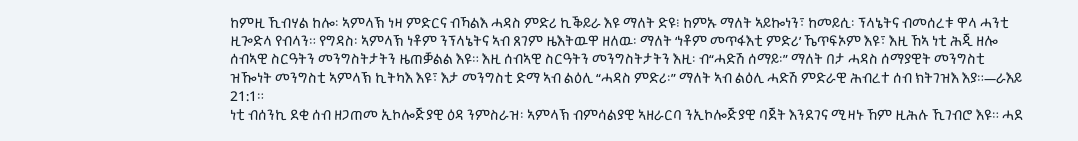ከምዚ ኺብሃል ከሎ፡ ኣምላኽ ነዛ ምድርና ብኻልእ ሓዳስ ምድሪ ኪቕይራ እዩ ማለት ድዩ፧ ከምኡ ማለት ኣይኰነን፣ ከመይሲ፡ ፕላኔትና ብመሰረቱ ዋላ ሓንቲ ዚጐድላ የብላን። የግዳስ፡ ኣምላኽ ነቶም ንፕላኔትና ኣብ ጸገም ዜእትዉዋ ዘለዉ፡ ማለት ‘ነቶም መጥፋእቲ ምድሪ’ ኼጥፍኦም እዩ፣ እዚ ኸኣ ነቲ ሕጂ ዘሎ ሰብኣዊ ስርዓትን መንግስትታትን ዜጠቓልል እዩ። እዚ ሰብኣዊ ስርዓትን መንግስትታትን እዚ፡ ብ“ሓድሽ ሰማይ፡” ማለት በታ ሓዳስ ሰማያዊት መንግስቲ ዝዀነት መንግስቲ ኣምላኽ ኪትካእ እዩ፣ እታ መንግስቲ ድማ ኣብ ልዕሊ “ሓዳስ ምድሪ፡” ማለት ኣብ ልዕሊ ሓድሽ ምድራዊ ሕብረተ ሰብ ክትገዝእ እያ።—ራእይ 21:1።
ነቲ ብሰንኪ ደቂ ሰብ ዘጋጠመ ኢኮሎጅያዊ ዕዳ ንምስራዝ፡ ኣምላኽ ብምሳልያዊ ኣዘራርባ ንኢኮሎጅያዊ ባጀት እንደገና ሚዛኑ ኸም ዚሕሉ ኺገብሮ እዩ። ሓደ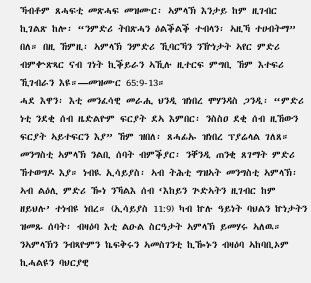ኻብቶም ጸሓፍቲ መጽሓፍ መዝሙር፡ ኣምላኽ እንታይ ከም ዚገብር ኪገልጽ ከሎ፡ “ንምድሪ ትበጽሓን ዕልቕልቕ ተብላን፡ ኣዚኻ ተሀብትማ” በለ። በዚ ኸምዚ፡ ኣምላኽ ንምድሪ ኺባርኻን ንዅነታት ኣየር ምድሪ ብምቍጽጻር ናብ ገነት ኪቕይራን ኣኺሉ ዚተርፍ ምግቢ ኸም እተፍሪ ኺገብራን እዩ።—መዝሙር 65:9-13።
ሓደ እዋን፡ እቲ መንፈሳዊ መራሒ ህንዲ ዝነበረ ሞሃንዳስ ጋንዲ፡ “ምድሪ ነቲ ንደቂ ሰብ ዜድልዮም ፍርያት ደኣ እምበር፡ ንስስዐ ደቂ ሰብ ዚኸውን ፍርያት ኣይተፍርን እያ” ኸም ዝበለ፡ ጸሓፊኡ ዝነበረ ፕያሬላል ገለጸ። መንግስቲ ኣምላኽ ንልቢ ሰባት ብምቕያር፡ ንቐንዲ ጠንቂ ጸገማት ምድሪ ኸተወግዶ እያ። ነብዪ ኢሳይያስ፡ ኣብ ትሕቲ ግዝኣት መንግስቲ ኣምላኽ፡ ኣብ ልዕሊ ምድሪ ዀነ ንኻልእ ሰብ ‘እከይን ጕድኣትን ዚገብር ከም ዘይህሉ’ ተነብዩ ነበረ። (ኢሳይያስ 11:9) ካብ ኵሉ ዓይነት ባህልን ኵነታትን ዝመጹ ሰባት፡ ብዛዕባ እቲ ልዑል ስርዓታት ኣምላኽ ይመሃሩ ኣለዉ። ንኣምላኽን ንብጻዮምን ኬፍቅሩን ኣመስገንቲ ኪዀኑን ብዛዕባ ኣከባቢኦም ኪሓልዩን ባህርያዊ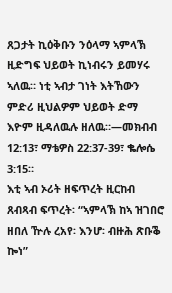ጸጋታት ኪዕቅቡን ንዕላማ ኣምላኽ ዚድግፍ ህይወት ኪነብሩን ይመሃሩ ኣለዉ። ነቲ ኣብታ ገነት እትኸውን ምድሪ ዚህልዎም ህይወት ድማ እዮም ዚዳለዉሉ ዘለዉ።—መክብብ 12:13፣ ማቴዎስ 22:37-39፣ ቈሎሴ 3:15።
እቲ ኣብ ኦሪት ዘፍጥረት ዚርከብ ጸብጻብ ፍጥረት፡ “ኣምላኽ ከኣ ዝገበሮ ዘበለ ዅሉ ረአየ፡ እንሆ፡ ብዙሕ ጽቡቕ ኰነ”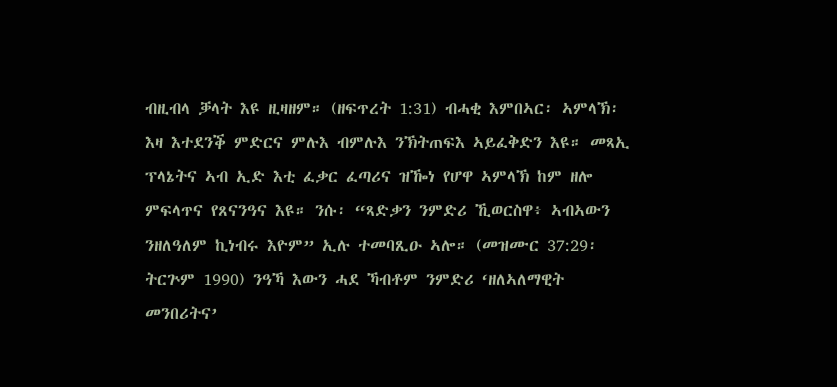ብዚብላ ቓላት እዩ ዚዛዘም። (ዘፍጥረት 1:31) ብሓቂ እምበኣር፡ ኣምላኽ፡ እዛ እተደንቕ ምድርና ምሉእ ብምሉእ ንኽትጠፍእ ኣይፈቅድን እዩ። መጻኢ ፕላኔትና ኣብ ኢድ እቲ ፈቃር ፈጣሪና ዝዀነ የሆዋ ኣምላኽ ከም ዘሎ ምፍላጥና የጸናንዓና እዩ። ንሱ፡ “ጻድቃን ንምድሪ ኺወርስዋ፥ ኣብኣውን ንዘለዓለም ኪነብሩ እዮም” ኢሉ ተመባጺዑ ኣሎ። (መዝሙር 37:29፡ ትርጕም 1990) ንዓኻ እውን ሓደ ኻብቶም ንምድሪ ‘ዘለኣለማዊት መንበሪትና’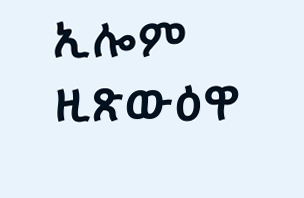ኢሎም ዚጽውዕዋ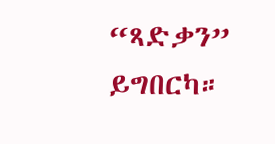“ጻድቃን” ይግበርካ።